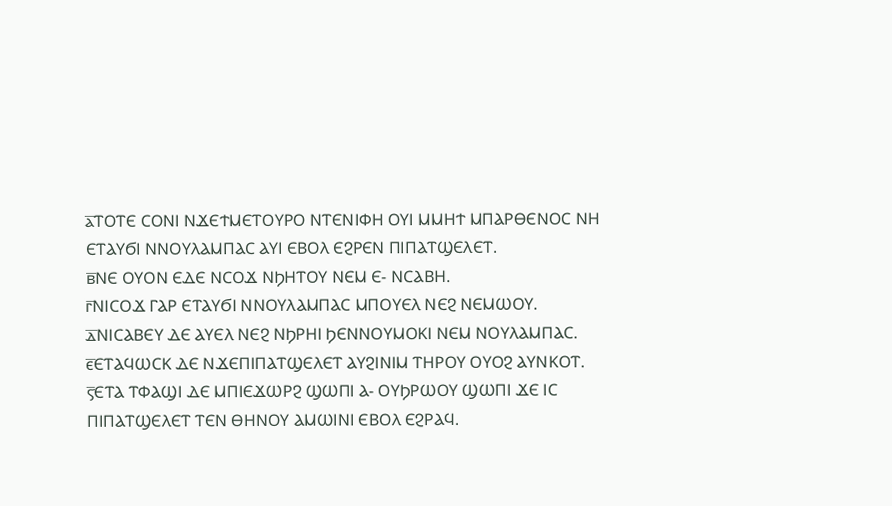ⲁ̅ⲦⲞⲦⲈ ⲤⲞⲚⲒ ⲚϪⲈϮⲘⲈⲦⲞⲨⲢⲞ ⲚⲦⲈⲚⲒⲪⲎ ⲞⲨⲒ ⲘⲘⲎϮ ⲘⲠⲀⲢⲐⲈⲚⲞⲤ ⲚⲎ ⲈⲦⲀⲨϬⲒ ⲚⲚⲞⲨⲖⲀⲘⲠⲀⲤ ⲀⲨⲒ ⲈⲂⲞⲖ ⲈϨⲢⲈⲚ ⲠⲒⲠⲀⲦϢⲈⲖⲈⲦ.
ⲃ̅ⲚⲈ ⲞⲨⲞⲚ ⲈⲆⲈ ⲚⲤⲞϪ ⲚϦⲎⲦⲞⲨ ⲚⲈⲘ Ⲉ- ⲚⲤⲀⲂⲎ.
ⲅ̅ⲚⲒⲤⲞϪ ⲄⲀⲢ ⲈⲦⲀⲨϬⲒ ⲚⲚⲞⲨⲖⲀⲘⲠⲀⲤ ⲘⲠⲞⲨⲈⲖ ⲚⲈϨ ⲚⲈⲘⲰⲞⲨ.
ⲇ̅ⲚⲒⲤⲀⲂⲈⲨ ⲆⲈ ⲀⲨⲈⲖ ⲚⲈϨ ⲚϦⲢⲎⲒ ϦⲈⲚⲚⲞⲨⲘⲞⲔⲒ ⲚⲈⲘ ⲚⲞⲨⲖⲀⲘⲠⲀⲤ.
ⲉ̅ⲈⲦⲀϤⲰⲤⲔ ⲆⲈ ⲚϪⲈⲠⲒⲠⲀⲦϢⲈⲖⲈⲦ ⲀⲨϨⲒⲚⲒⲘ ⲦⲎⲢⲞⲨ ⲞⲨⲞϨ ⲀⲨⲚⲔⲞⲦ.
ⲋ̅ⲈⲦⲀ ⲦⲪⲀϢⲒ ⲆⲈ ⲘⲠⲒⲈϪⲰⲢϨ ϢⲰⲠⲒ Ⲁ- ⲞⲨϦⲢⲰⲞⲨ ϢⲰⲠⲒ ϪⲈ ⲒⲤ ⲠⲒⲠⲀⲦϢⲈⲖⲈⲦ ⲦⲈⲚ ⲐⲎⲚⲞⲨ ⲀⲘⲰⲒⲚⲒ ⲈⲂⲞⲖ ⲈϨⲢⲀϤ.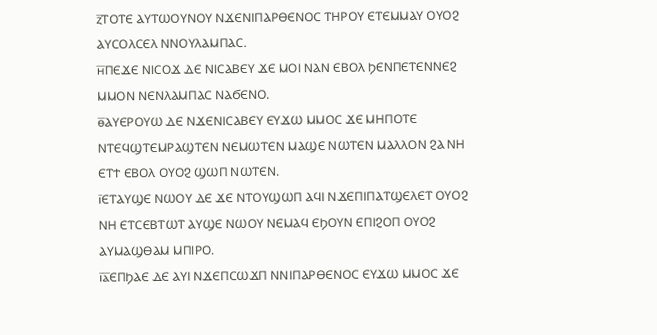ⲍ̅ⲦⲞⲦⲈ ⲀⲨⲦⲰⲞⲨⲚⲞⲨ ⲚϪⲈⲚⲒⲠⲀⲢⲐⲈⲚⲞⲤ ⲦⲎⲢⲞⲨ ⲈⲦⲈⲘⲘⲀⲨ ⲞⲨⲞϨ ⲀⲨⲤⲞⲖⲤⲈⲖ ⲚⲚⲞⲨⲖⲀⲘⲠⲀⲤ.
ⲏ̅ⲠⲈϪⲈ ⲚⲒⲤⲞϪ ⲆⲈ ⲚⲒⲤⲀⲂⲈⲨ ϪⲈ ⲘⲞⲒ ⲚⲀⲚ ⲈⲂⲞⲖ ϦⲈⲚⲠⲈⲦⲈⲚⲚⲈϨ ⲘⲘⲞⲚ ⲚⲈⲚⲖⲀⲘⲠⲀⲤ ⲚⲀϬⲈⲚⲞ.
ⲑ̅ⲀⲨⲈⲢⲞⲨⲰ ⲆⲈ ⲚϪⲈⲚⲒⲤⲀⲂⲈⲨ ⲈⲨϪⲰ ⲘⲘⲞⲤ ϪⲈ ⲘⲎⲠⲞⲦⲈ ⲚⲦⲈϤϢⲦⲈⲘⲢⲀϢⲦⲈⲚ ⲚⲈⲘⲰⲦⲈⲚ ⲘⲀϢⲈ ⲚⲰⲦⲈⲚ ⲘⲀⲖⲖⲞⲚ ϨⲀ ⲚⲎ ⲈⲦϮ ⲈⲂⲞⲖ ⲞⲨⲞϨ ϢⲰⲠ ⲚⲰⲦⲈⲚ.
ⲓ̅ⲈⲦⲀⲨϢⲈ ⲚⲰⲞⲨ ⲆⲈ ϪⲈ ⲚⲦⲞⲨϢⲰⲠ ⲀϤⲒ ⲚϪⲈⲠⲒⲠⲀⲦϢⲈⲖⲈⲦ ⲞⲨⲞϨ ⲚⲎ ⲈⲦⲤⲈⲂⲦⲰⲦ ⲀⲨϢⲈ ⲚⲰⲞⲨ ⲚⲈⲘⲀϤ ⲈϦⲞⲨⲚ ⲈⲠⲒϨⲞⲠ ⲞⲨⲞϨ ⲀⲨⲘⲀϢⲐⲀⲘ ⲘⲠⲒⲢⲞ.
ⲓ̅ⲁ̅ⲈⲠϦⲀⲈ ⲆⲈ ⲀⲨⲒ ⲚϪⲈⲠⲤⲰϪⲠ ⲚⲚⲒⲠⲀⲢⲐⲈⲚⲞⲤ ⲈⲨϪⲰ ⲘⲘⲞⲤ ϪⲈ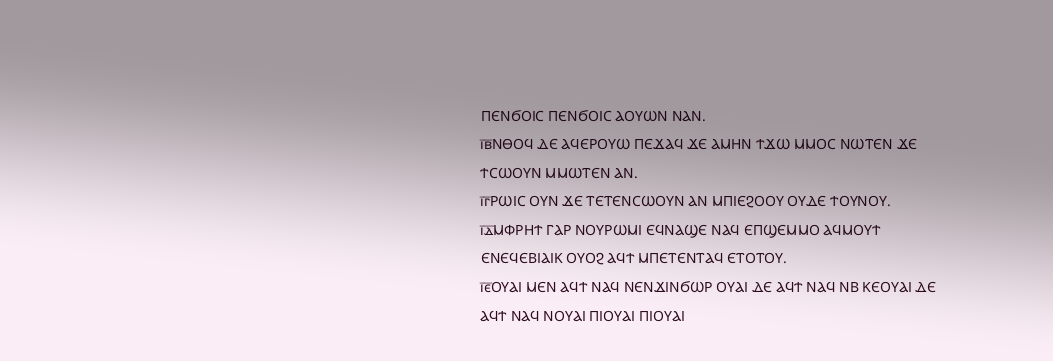ⲠⲈⲚϬⲞⲒⲤ ⲠⲈⲚϬⲞⲒⲤ ⲀⲞⲨⲰⲚ ⲚⲀⲚ.
ⲓ̅ⲃ̅ⲚⲐⲞϤ ⲆⲈ ⲀϤⲈⲢⲞⲨⲰ ⲠⲈϪⲀϤ ϪⲈ ⲀⲘⲎⲚ ϮϪⲰ ⲘⲘⲞⲤ ⲚⲰⲦⲈⲚ ϪⲈ ϮⲤⲰⲞⲨⲚ ⲘⲘⲰⲦⲈⲚ ⲀⲚ.
ⲓ̅ⲅ̅ⲢⲰⲒⲤ ⲞⲨⲚ ϪⲈ ⲦⲈⲦⲈⲚⲤⲰⲞⲨⲚ ⲀⲚ ⲘⲠⲒⲈϨⲞⲞⲨ ⲞⲨⲆⲈ ϮⲞⲨⲚⲞⲨ.
ⲓ̅ⲇ̅ⲘⲪⲢⲎϮ ⲄⲀⲢ ⲚⲞⲨⲢⲰⲘⲒ ⲈϤⲚⲀϢⲈ ⲚⲀϤ ⲈⲠϢⲈⲘⲘⲞ ⲀϤⲘⲞⲨϮ ⲈⲚⲈϤⲈⲂⲒⲀⲒⲔ ⲞⲨⲞϨ ⲀϤϮ ⲘⲠⲈⲦⲈⲚⲦⲀϤ ⲈⲦⲞⲦⲞⲨ.
ⲓ̅ⲉ̅ⲞⲨⲀⲒ ⲘⲈⲚ ⲀϤϮ ⲚⲀϤ ⲚⲈⲚϪⲒⲚϬⲰⲢ ⲞⲨⲀⲒ ⲆⲈ ⲀϤϮ ⲚⲀϤ ⲚⲂ ⲔⲈⲞⲨⲀⲒ ⲆⲈ ⲀϤϮ ⲚⲀϤ ⲚⲞⲨⲀⲒ ⲠⲒⲞⲨⲀⲒ ⲠⲒⲞⲨⲀⲒ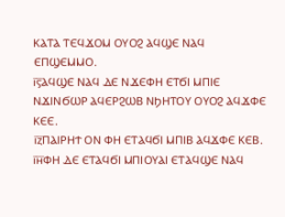ⲔⲀⲦⲀ ⲦⲈϤϪⲞⲘ ⲞⲨⲞϨ ⲀϤϢⲈ ⲚⲀϤ ⲈⲠϢⲈⲘⲘⲞ.
ⲓ̅ⲋ̅ⲀϤϢⲈ ⲚⲀϤ ⲆⲈ ⲚϪⲈⲪⲎ ⲈⲦϬⲒ ⲘⲠⲒⲈ ⲚϪⲒⲚϬⲰⲢ ⲀϤⲈⲢϨⲰⲂ ⲚϦⲎⲦⲞⲨ ⲞⲨⲞϨ ⲀϤϪⲪⲈ ⲔⲈⲈ.
ⲓ̅ⲍ̅ⲠⲀⲒⲢⲎϮ ⲞⲚ ⲪⲎ ⲈⲦⲀϤϬⲒ ⲘⲠⲒⲂ ⲀϤϪⲪⲈ ⲔⲈⲂ.
ⲓ̅ⲏ̅ⲪⲎ ⲆⲈ ⲈⲦⲀϤϬⲒ ⲘⲠⲒⲞⲨⲀⲒ ⲈⲦⲀϤϢⲈ ⲚⲀϤ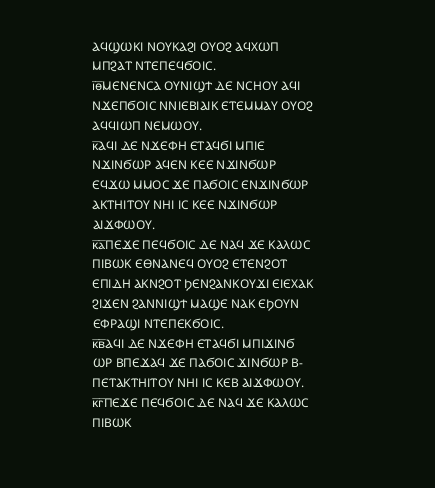ⲀϤϢⲰⲔⲒ ⲚⲞⲨⲔⲀϨⲒ ⲞⲨⲞϨ ⲀϤⲬⲰⲠ ⲘⲠϨⲀⲦ ⲚⲦⲈⲠⲈϤϬⲞⲒⲤ.
ⲓ̅ⲑ̅ⲘⲈⲚⲈⲚⲤⲀ ⲞⲨⲚⲒϢϮ ⲆⲈ ⲚⲤⲎⲞⲨ ⲀϤⲒ ⲚϪⲈⲠϬⲞⲒⲤ ⲚⲚⲒⲈⲂⲒⲀⲒⲔ ⲈⲦⲈⲘⲘⲀⲨ ⲞⲨⲞϨ ⲀϤϤⲒⲰⲠ ⲚⲈⲘⲰⲞⲨ.
ⲕ̅ⲀϤⲒ ⲆⲈ ⲚϪⲈⲪⲎ ⲈⲦⲀϤϬⲒ ⲘⲠⲒⲈ ⲚϪⲒⲚϬⲰⲢ ⲀϤⲈⲚ ⲔⲈⲈ ⲚϪⲒⲚϬⲰⲢ ⲈϤϪⲰ ⲘⲘⲞⲤ ϪⲈ ⲠⲀϬⲞⲒⲤ ⲈⲚϪⲒⲚϬⲰⲢ ⲀⲔⲦⲎⲒⲦⲞⲨ ⲚⲎⲒ ⲒⲤ ⲔⲈⲈ ⲚϪⲒⲚϬⲰⲢ ⲀⲒϪⲪⲰⲞⲨ.
ⲕ̅ⲁ̅ⲠⲈϪⲈ ⲠⲈϤϬⲞⲒⲤ ⲆⲈ ⲚⲀϤ ϪⲈ ⲔⲀⲖⲰⲤ ⲠⲒⲂⲰⲔ ⲈⲐⲚⲀⲚⲈϤ ⲞⲨⲞϨ ⲈⲦⲈⲚϨⲞⲦ ⲈⲠⲒⲆⲎ ⲀⲔⲚϨⲞⲦ ϦⲈⲚϨⲀⲚⲔⲞⲨϪⲒ ⲈⲒⲈⲬⲀⲔ ϨⲒϪⲈⲚ ϨⲀⲚⲚⲒϢϮ ⲘⲀϢⲈ ⲚⲀⲔ ⲈϦⲞⲨⲚ ⲈⲪⲢⲀϢⲒ ⲚⲦⲈⲠⲈⲔϬⲞⲒⲤ.
ⲕ̅ⲃ̅ⲀϤⲒ ⲆⲈ ⲚϪⲈⲪⲎ ⲈⲦⲀϤϬⲒ ⲘⲠⲒϪⲒⲚϬ ⲰⲢ ⲂⲠⲈϪⲀϤ ϪⲈ ⲠⲀϬⲞⲒⲤ ϪⲒⲚϬⲰⲢ Ⲃ- ⲠⲈⲦⲀⲔⲦⲎⲒⲦⲞⲨ ⲚⲎⲒ ⲒⲤ ⲔⲈⲂ ⲀⲒϪⲪⲰⲞⲨ.
ⲕ̅ⲅ̅ⲠⲈϪⲈ ⲠⲈϤϬⲞⲒⲤ ⲆⲈ ⲚⲀϤ ϪⲈ ⲔⲀⲖⲰⲤ ⲠⲒⲂⲰⲔ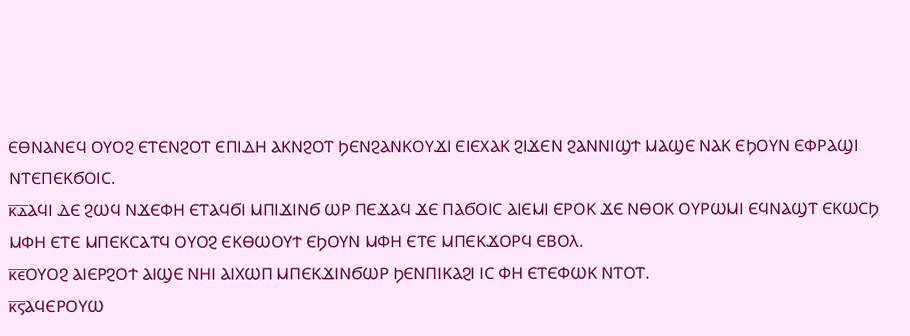ⲈⲐⲚⲀⲚⲈϤ ⲞⲨⲞϨ ⲈⲦⲈⲚϨⲞⲦ ⲈⲠⲒⲆⲎ ⲀⲔⲚϨⲞⲦ ϦⲈⲚϨⲀⲚⲔⲞⲨϪⲒ ⲈⲒⲈⲬⲀⲔ ϨⲒϪⲈⲚ ϨⲀⲚⲚⲒϢϮ ⲘⲀϢⲈ ⲚⲀⲔ ⲈϦⲞⲨⲚ ⲈⲪⲢⲀϢⲒ ⲚⲦⲈⲠⲈⲔϬⲞⲒⲤ.
ⲕ̅ⲇ̅ⲀϤⲒ ⲆⲈ ϨⲰϤ ⲚϪⲈⲪⲎ ⲈⲦⲀϤϬⲒ ⲘⲠⲒϪⲒⲚϬ ⲰⲢ ⲠⲈϪⲀϤ ϪⲈ ⲠⲀϬⲞⲒⲤ ⲀⲒⲈⲘⲒ ⲈⲢⲞⲔ ϪⲈ ⲚⲐⲞⲔ ⲞⲨⲢⲰⲘⲒ ⲈϤⲚⲀϢⲦ ⲈⲔⲰⲤϦ ⲘⲪⲎ ⲈⲦⲈ ⲘⲠⲈⲔⲤⲀⲦϤ ⲞⲨⲞϨ ⲈⲔⲐⲰⲞⲨϮ ⲈϦⲞⲨⲚ ⲘⲪⲎ ⲈⲦⲈ ⲘⲠⲈⲔϪⲞⲢϤ ⲈⲂⲞⲖ.
ⲕ̅ⲉ̅ⲞⲨⲞϨ ⲀⲒⲈⲢϨⲞϮ ⲀⲒϢⲈ ⲚⲎⲒ ⲀⲒⲬⲰⲠ ⲘⲠⲈⲔϪⲒⲚϬⲰⲢ ϦⲈⲚⲠⲒⲔⲀϨⲒ ⲒⲤ ⲪⲎ ⲈⲦⲈⲪⲰⲔ ⲚⲦⲞⲦ.
ⲕ̅ⲋ̅ⲀϤⲈⲢⲞⲨⲰ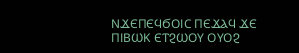ⲚϪⲈⲠⲈϤϬⲞⲒⲤ ⲠⲈϪⲀϤ ϪⲈ ⲠⲒⲂⲰⲔ ⲈⲦϨⲰⲞⲨ ⲞⲨⲞϨ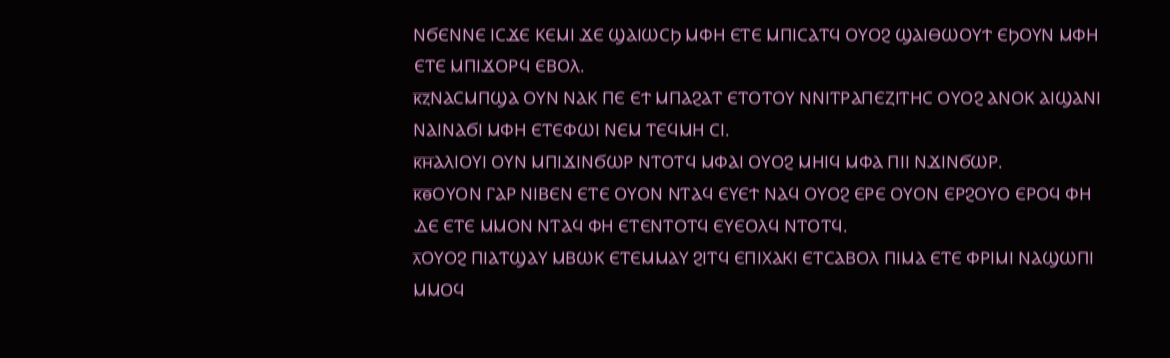ⲚϬⲈⲚⲚⲈ ⲒⲤϪⲈ ⲔⲈⲘⲒ ϪⲈ ϢⲀⲒⲰⲤϦ ⲘⲪⲎ ⲈⲦⲈ ⲘⲠⲒⲤⲀⲦϤ ⲞⲨⲞϨ ϢⲀⲒⲐⲰⲞⲨϮ ⲈϦⲞⲨⲚ ⲘⲪⲎ ⲈⲦⲈ ⲘⲠⲒϪⲞⲢϤ ⲈⲂⲞⲖ.
ⲕ̅ⲍ̅ⲚⲀⲤⲘⲠϢⲀ ⲞⲨⲚ ⲚⲀⲔ ⲠⲈ ⲈϮ ⲘⲠⲀϨⲀⲦ ⲈⲦⲞⲦⲞⲨ ⲚⲚⲒⲦⲢⲀⲠⲈⲌⲒⲦⲎⲤ ⲞⲨⲞϨ ⲀⲚⲞⲔ ⲀⲒϢⲀⲚⲒ ⲚⲀⲒⲚⲀϬⲒ ⲘⲪⲎ ⲈⲦⲈⲪⲰⲒ ⲚⲈⲘ ⲦⲈϤⲘⲎ ⲤⲒ.
ⲕ̅ⲏ̅ⲀⲖⲒⲞⲨⲒ ⲞⲨⲚ ⲘⲠⲒϪⲒⲚϬⲰⲢ ⲚⲦⲞⲦϤ ⲘⲪⲀⲒ ⲞⲨⲞϨ ⲘⲎⲒϤ ⲘⲪⲀ ⲠⲒⲒ ⲚϪⲒⲚϬⲰⲢ.
ⲕ̅ⲑ̅ⲞⲨⲞⲚ ⲄⲀⲢ ⲚⲒⲂⲈⲚ ⲈⲦⲈ ⲞⲨⲞⲚ ⲚⲦⲀϤ ⲈⲨⲈϮ ⲚⲀϤ ⲞⲨⲞϨ ⲈⲢⲈ ⲞⲨⲞⲚ ⲈⲢϨⲞⲨⲞ ⲈⲢⲞϤ ⲪⲎ ⲆⲈ ⲈⲦⲈ ⲘⲘⲞⲚ ⲚⲦⲀϤ ⲪⲎ ⲈⲦⲈⲚⲦⲞⲦϤ ⲈⲨⲈⲞⲖϤ ⲚⲦⲞⲦϤ.
ⲗ̅ⲞⲨⲞϨ ⲠⲒⲀⲦϢⲀⲨ ⲘⲂⲰⲔ ⲈⲦⲈⲘⲘⲀⲨ ϨⲒⲦϤ ⲈⲠⲒⲬⲀⲔⲒ ⲈⲦⲤⲀⲂⲞⲖ ⲠⲒⲘⲀ ⲈⲦⲈ ⲪⲢⲒⲘⲒ ⲚⲀϢⲰⲠⲒ ⲘⲘⲞϤ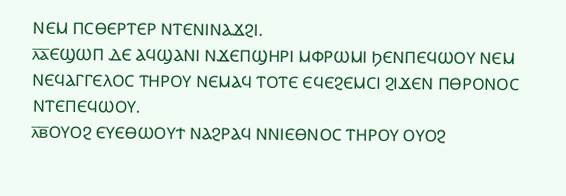ⲚⲈⲘ ⲠⲤⲐⲈⲢⲦⲈⲢ ⲚⲦⲈⲚⲒⲚⲀϪϨⲒ.
ⲗ̅ⲁ̅ⲈϢⲰⲠ ⲆⲈ ⲀϤϢⲀⲚⲒ ⲚϪⲈⲠϢⲎⲢⲒ ⲘⲪⲢⲰⲘⲒ ϦⲈⲚⲠⲈϤⲰⲞⲨ ⲚⲈⲘ ⲚⲈϤⲀⲄⲄⲈⲖⲞⲤ ⲦⲎⲢⲞⲨ ⲚⲈⲘⲀϤ ⲦⲞⲦⲈ ⲈϤⲈϨⲈⲘⲤⲒ ϨⲒϪⲈⲚ ⲠⲐⲢⲞⲚⲞⲤ ⲚⲦⲈⲠⲈϤⲰⲞⲨ.
ⲗ̅ⲃ̅ⲞⲨⲞϨ ⲈⲨⲈⲐⲰⲞⲨϮ ⲚⲀϨⲢⲀϤ ⲚⲚⲒⲈⲐⲚⲞⲤ ⲦⲎⲢⲞⲨ ⲞⲨⲞϨ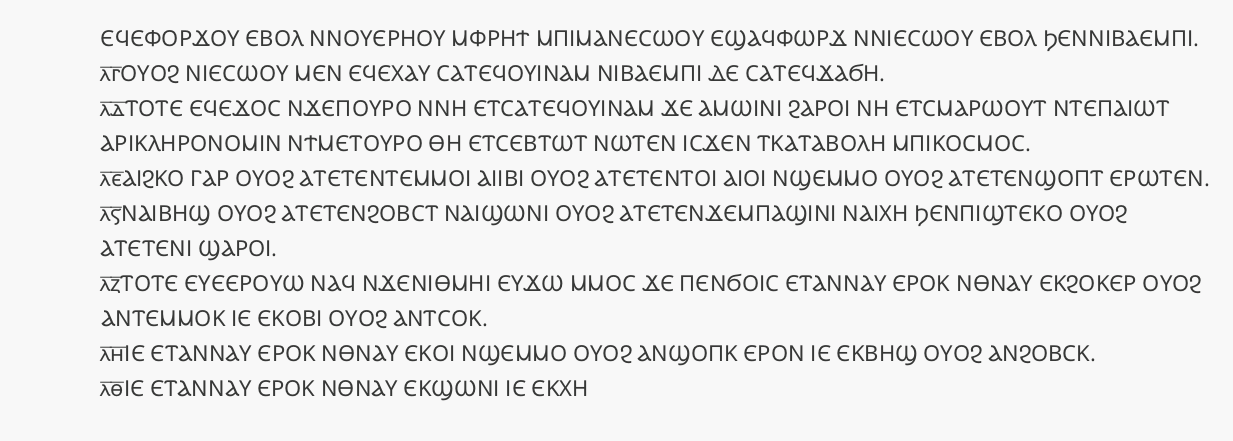ⲈϤⲈⲪⲞⲢϪⲞⲨ ⲈⲂⲞⲖ ⲚⲚⲞⲨⲈⲢⲎⲞⲨ ⲘⲪⲢⲎϮ ⲘⲠⲒⲘⲀⲚⲈⲤⲰⲞⲨ ⲈϢⲀϤⲪⲰⲢϪ ⲚⲚⲒⲈⲤⲰⲞⲨ ⲈⲂⲞⲖ ϦⲈⲚⲚⲒⲂⲀⲈⲘⲠⲒ.
ⲗ̅ⲅ̅ⲞⲨⲞϨ ⲚⲒⲈⲤⲰⲞⲨ ⲘⲈⲚ ⲈϤⲈⲬⲀⲨ ⲤⲀⲦⲈϤⲞⲨⲒⲚⲀⲘ ⲚⲒⲂⲀⲈⲘⲠⲒ ⲆⲈ ⲤⲀⲦⲈϤϪⲀϬⲎ.
ⲗ̅ⲇ̅ⲦⲞⲦⲈ ⲈϤⲈϪⲞⲤ ⲚϪⲈⲠⲞⲨⲢⲞ ⲚⲚⲎ ⲈⲦⲤⲀⲦⲈϤⲞⲨⲒⲚⲀⲘ ϪⲈ ⲀⲘⲰⲒⲚⲒ ϨⲀⲢⲞⲒ ⲚⲎ ⲈⲦⲤⲘⲀⲢⲰⲞⲨⲦ ⲚⲦⲈⲠⲀⲒⲰⲦ ⲀⲢⲒⲔⲖⲎⲢⲞⲚⲞⲘⲒⲚ ⲚϮⲘⲈⲦⲞⲨⲢⲞ ⲐⲎ ⲈⲦⲤⲈⲂⲦⲰⲦ ⲚⲰⲦⲈⲚ ⲒⲤϪⲈⲚ ⲦⲔⲀⲦⲀⲂⲞⲖⲎ ⲘⲠⲒⲔⲞⲤⲘⲞⲤ.
ⲗ̅ⲉ̅ⲀⲒϨⲔⲞ ⲄⲀⲢ ⲞⲨⲞϨ ⲀⲦⲈⲦⲈⲚⲦⲈⲘⲘⲞⲒ ⲀⲒⲒⲂⲒ ⲞⲨⲞϨ ⲀⲦⲈⲦⲈⲚⲦⲞⲒ ⲀⲒⲞⲒ ⲚϢⲈⲘⲘⲞ ⲞⲨⲞϨ ⲀⲦⲈⲦⲈⲚϢⲞⲠⲦ ⲈⲢⲰⲦⲈⲚ.
ⲗ̅ⲋ̅ⲚⲀⲒⲂⲎϢ ⲞⲨⲞϨ ⲀⲦⲈⲦⲈⲚϨⲞⲂⲤⲦ ⲚⲀⲒϢⲰⲚⲒ ⲞⲨⲞϨ ⲀⲦⲈⲦⲈⲚϪⲈⲘⲠⲀϢⲒⲚⲒ ⲚⲀⲒⲬⲎ ϦⲈⲚⲠⲒϢⲦⲈⲔⲞ ⲞⲨⲞϨ ⲀⲦⲈⲦⲈⲚⲒ ϢⲀⲢⲞⲒ.
ⲗ̅ⲍ̅ⲦⲞⲦⲈ ⲈⲨⲈⲈⲢⲞⲨⲰ ⲚⲀϤ ⲚϪⲈⲚⲒⲐⲘⲎⲒ ⲈⲨϪⲰ ⲘⲘⲞⲤ ϪⲈ ⲠⲈⲚϬⲞⲒⲤ ⲈⲦⲀⲚⲚⲀⲨ ⲈⲢⲞⲔ ⲚⲐⲚⲀⲨ ⲈⲔϨⲞⲔⲈⲢ ⲞⲨⲞϨ ⲀⲚⲦⲈⲘⲘⲞⲔ ⲒⲈ ⲈⲔⲞⲂⲒ ⲞⲨⲞϨ ⲀⲚⲦⲤⲞⲔ.
ⲗ̅ⲏ̅ⲒⲈ ⲈⲦⲀⲚⲚⲀⲨ ⲈⲢⲞⲔ ⲚⲐⲚⲀⲨ ⲈⲔⲞⲒ ⲚϢⲈⲘⲘⲞ ⲞⲨⲞϨ ⲀⲚϢⲞⲠⲔ ⲈⲢⲞⲚ ⲒⲈ ⲈⲔⲂⲎϢ ⲞⲨⲞϨ ⲀⲚϨⲞⲂⲤⲔ.
ⲗ̅ⲑ̅ⲒⲈ ⲈⲦⲀⲚⲚⲀⲨ ⲈⲢⲞⲔ ⲚⲐⲚⲀⲨ ⲈⲔϢⲰⲚⲒ ⲒⲈ ⲈⲔⲬⲎ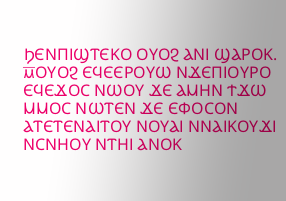ϦⲈⲚⲠⲒϢⲦⲈⲔⲞ ⲞⲨⲞϨ ⲀⲚⲒ ϢⲀⲢⲞⲔ.
ⲙ̅ⲞⲨⲞϨ ⲈϤⲈⲈⲢⲞⲨⲰ ⲚϪⲈⲠⲒⲞⲨⲢⲞ ⲈϤⲈϪⲞⲤ ⲚⲰⲞⲨ ϪⲈ ⲀⲘⲎⲚ ϮϪⲰ ⲘⲘⲞⲤ ⲚⲰⲦⲈⲚ ϪⲈ ⲈⲪⲞⲤⲞⲚ ⲀⲦⲈⲦⲈⲚⲀⲒⲦⲞⲨ ⲚⲞⲨⲀⲒ ⲚⲚⲀⲒⲔⲞⲨϪⲒ ⲚⲤⲚⲎⲞⲨ ⲚⲦⲎⲒ ⲀⲚⲞⲔ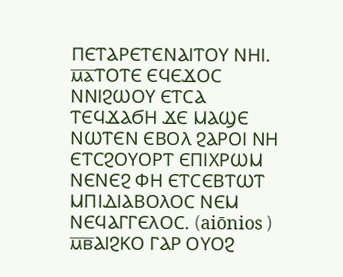ⲠⲈⲦⲀⲢⲈⲦⲈⲚⲀⲒⲦⲞⲨ ⲚⲎⲒ.
ⲙ̅ⲁ̅ⲦⲞⲦⲈ ⲈϤⲈϪⲞⲤ ⲚⲚⲒϨⲰⲞⲨ ⲈⲦⲤⲀ ⲦⲈϤϪⲀϬⲎ ϪⲈ ⲘⲀϢⲈ ⲚⲰⲦⲈⲚ ⲈⲂⲞⲖ ϨⲀⲢⲞⲒ ⲚⲎ ⲈⲦⲤϨⲞⲨⲞⲢⲦ ⲈⲠⲒⲬⲢⲰⲘ ⲚⲈⲚⲈϨ ⲪⲎ ⲈⲦⲤⲈⲂⲦⲰⲦ ⲘⲠⲒⲆⲒⲀⲂⲞⲖⲞⲤ ⲚⲈⲘ ⲚⲈϤⲀⲄⲄⲈⲖⲞⲤ. (aiōnios )
ⲙ̅ⲃ̅ⲀⲒϨⲔⲞ ⲄⲀⲢ ⲞⲨⲞϨ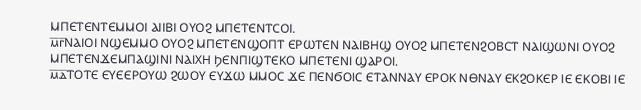ⲘⲠⲈⲦⲈⲚⲦⲈⲘⲘⲞⲒ ⲀⲒⲒⲂⲒ ⲞⲨⲞϨ ⲘⲠⲈⲦⲈⲚⲦⲤⲞⲒ.
ⲙ̅ⲅ̅ⲚⲀⲒⲞⲒ ⲚϢⲈⲘⲘⲞ ⲞⲨⲞϨ ⲘⲠⲈⲦⲈⲚϢⲞⲠⲦ ⲈⲢⲰⲦⲈⲚ ⲚⲀⲒⲂⲎϢ ⲞⲨⲞϨ ⲘⲠⲈⲦⲈⲚϨⲞⲂⲤⲦ ⲚⲀⲒϢⲰⲚⲒ ⲞⲨⲞϨ ⲘⲠⲈⲦⲈⲚϪⲈⲘⲠⲀϢⲒⲚⲒ ⲚⲀⲒⲬⲎ ϦⲈⲚⲠⲒϢⲦⲈⲔⲞ ⲘⲠⲈⲦⲈⲚⲒ ϢⲀⲢⲞⲒ.
ⲙ̅ⲇ̅ⲦⲞⲦⲈ ⲈⲨⲈⲈⲢⲞⲨⲰ ϨⲰⲞⲨ ⲈⲨϪⲰ ⲘⲘⲞⲤ ϪⲈ ⲠⲈⲚϬⲞⲒⲤ ⲈⲦⲀⲚⲚⲀⲨ ⲈⲢⲞⲔ ⲚⲐⲚⲀⲨ ⲈⲔϨⲞⲔⲈⲢ ⲒⲈ ⲈⲔⲞⲂⲒ ⲒⲈ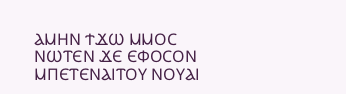ⲀⲘⲎⲚ ϮϪⲰ ⲘⲘⲞⲤ ⲚⲰⲦⲈⲚ ϪⲈ ⲈⲪⲞⲤⲞⲚ ⲘⲠⲈⲦⲈⲚⲀⲒⲦⲞⲨ ⲚⲞⲨⲀⲒ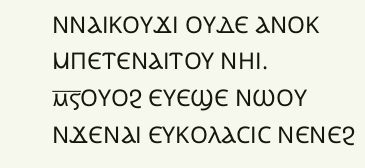ⲚⲚⲀⲒⲔⲞⲨϪⲒ ⲞⲨⲆⲈ ⲀⲚⲞⲔ ⲘⲠⲈⲦⲈⲚⲀⲒⲦⲞⲨ ⲚⲎⲒ.
ⲙ̅ⲋ̅ⲞⲨⲞϨ ⲈⲨⲈϢⲈ ⲚⲰⲞⲨ ⲚϪⲈⲚⲀⲒ ⲈⲨⲔⲞⲖⲀⲤⲒⲤ ⲚⲈⲚⲈϨ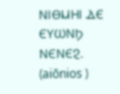ⲚⲒⲐⲘⲎⲒ ⲆⲈ ⲈⲨⲰⲚϦ ⲚⲈⲚⲈϨ. (aiōnios )